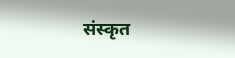संस्कृत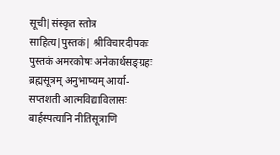सूची|संस्कृत स्तोत्र साहित्य|पुस्तकं| श्रीविचारदीपकः पुस्तकं अमरकोषः अनेकार्थसङ्ग्रहः ब्रह्मसूत्रम् अनुभाष्यम् आर्या-सप्तशती आत्मविद्याविलासः बार्हस्पत्यानि नीतिसूत्राणि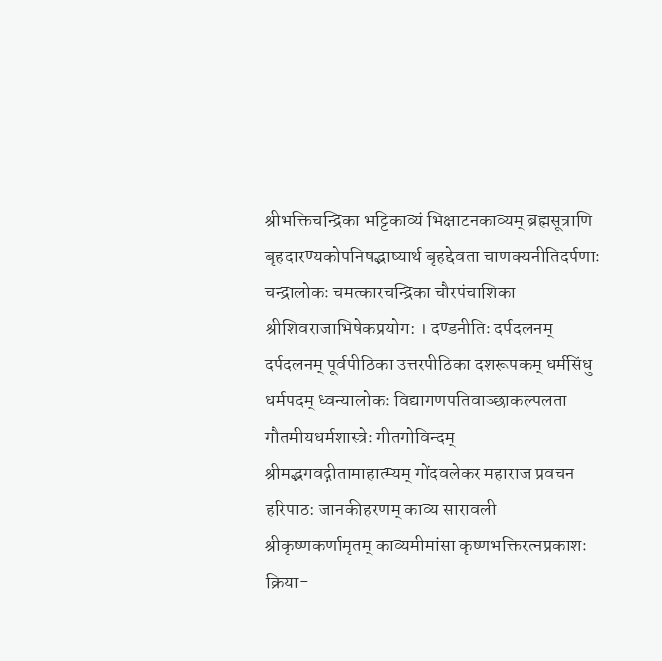श्रीभक्तिचन्द्रिका भट्टिकाव्यं भिक्षाटनकाव्यम् ब्रह्मसूत्राणि बृहदारण्यकोपनिषद्भाष्यार्थ बृहद्देवता चाणक्यनीतिदर्पणाः चन्द्रालोकः चमत्कारचन्द्रिका चौरपंचाशिका श्रीशिवराजाभिषेकप्रयोग: । दण्डनीतिः दर्पदलनम् दर्पदलनम् पूर्वपीठिका उत्तरपीठिका दशरूपकम् धर्मसिंधु धर्मपदम् ध्वन्यालोकः विद्यागणपतिवाञ्छाकल्पलता गौतमीयधर्मशास्त्रेः गीतगोविन्दम् श्रीमद्भगवद्गीतामाहात्म्यम् गोंदवलेकर महाराज प्रवचन हरिपाठ: जानकीहरणम् काव्य सारावली श्रीकृष्णकर्णामृतम् काव्यमीमांसा कृष्णभक्तिरत्नप्रकाशः क्रिया-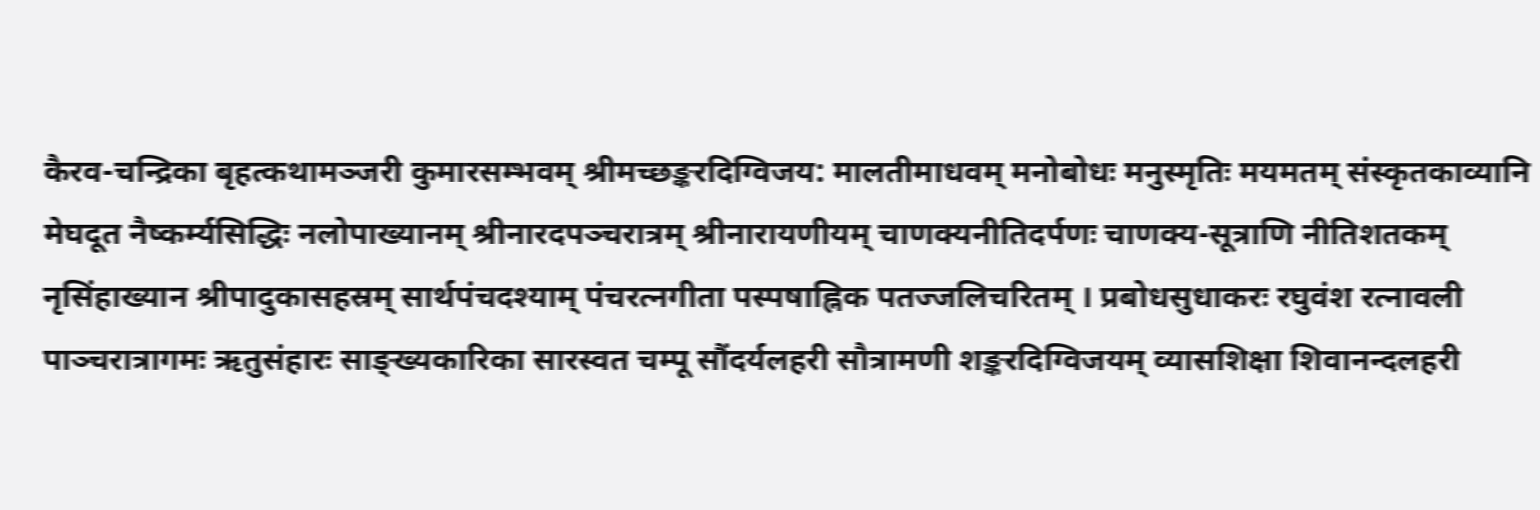कैरव-चन्द्रिका बृहत्कथामञ्जरी कुमारसम्भवम् श्रीमच्छङ्करदिग्विजय: मालतीमाधवम् मनोबोधः मनुस्मृतिः मयमतम् संस्कृतकाव्यानि मेघदूत नैष्कर्म्यसिद्धिः नलोपाख्यानम् श्रीनारदपञ्चरात्रम् श्रीनारायणीयम् चाणक्यनीतिदर्पणः चाणक्य-सूत्राणि नीतिशतकम् नृसिंहाख्यान श्रीपादुकासहस्रम् सार्थपंचदश्याम् पंचरत्नगीता पस्पषाह्निक पतज्जलिचरितम् । प्रबोधसुधाकरः रघुवंश रत्नावली पाञ्चरात्रागमः ऋतुसंहारः साङ्ख्यकारिका सारस्वत चम्पू सौंदर्यलहरी सौत्रामणी शङ्करदिग्विजयम् व्यासशिक्षा शिवानन्दलहरी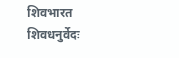शिवभारत शिवधनुर्वेदः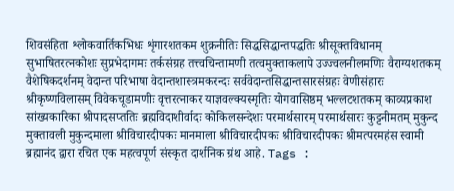शिवसंहिता श्लोकवार्तिकभिधः शृंगारशतकम शुक्रनीतिः सिद्धसिद्धान्तपद्धतिः श्रीसूक्तविधानम् सुभाषितरत्नकोशः सुप्रभेदागमः तर्कसंग्रह तत्त्वचिन्तामणी तत्वमुक्ताकलापे उज्ज्वलनीलमणिः वैराग्यशतकम् वैशेषिकदर्शनम् वेदान्त परिभाषा वेदान्तशास्त्रमकरन्दः सर्ववेदान्तसिद्धान्तसारसंग्रहः वेणीसंहारः श्रीकृष्णविलासम् विवेकचूडामणीः वृत्तरत्नाकर याज्ञवल्क्यस्मृतिः योगवासिष्ठम् भल्लटशतकम् काव्यप्रकाश सांख्यकारिका श्रीपादसप्ततिः ब्रह्मविदाशीर्वादः कोकिलसन्देशः परमार्थसारम् परमार्थसारः कुट्टनीमतम् मुकुन्द मुक्तावली मुकुन्दमाला श्रीविचारदीपकः मानमाला श्रीविचारदीपकः श्रीविचारदीपकः श्रीमत्परमहंस स्वामी ब्रह्मानंद द्वारा रचित एक महत्वपूर्ण संस्कृत दार्शनिक ग्रंथ आहे. Tags :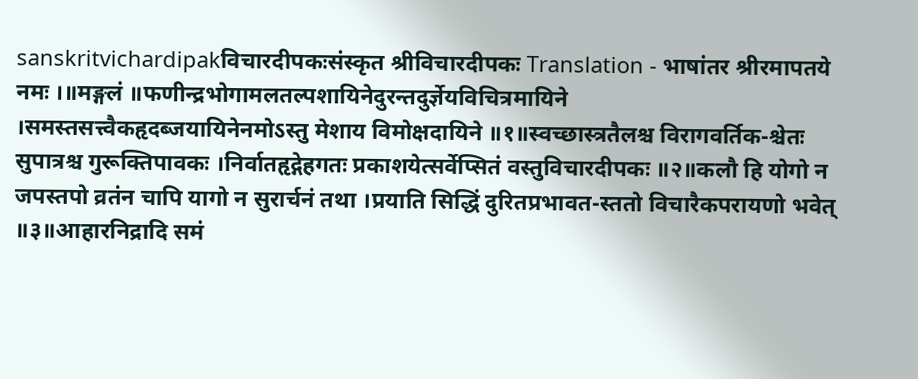sanskritvichardipakविचारदीपकःसंस्कृत श्रीविचारदीपकः Translation - भाषांतर श्रीरमापतये नमः ।॥मङ्गलं ॥फणीन्द्रभोगामलतल्पशायिनेदुरन्तदुर्ज्ञेयविचित्रमायिने ।समस्तसत्त्वैकहृदब्जयायिनेनमोऽस्तु मेशाय विमोक्षदायिने ॥१॥स्वच्छास्त्रतैलश्च विरागवर्तिक-श्चेतः सुपात्रश्च गुरूक्तिपावकः ।निर्वातहृद्गेहगतः प्रकाशयेत्सर्वेप्सितं वस्तुविचारदीपकः ॥२॥कलौ हि योगो न जपस्तपो व्रतंन चापि यागो न सुरार्चनं तथा ।प्रयाति सिद्धिं दुरितप्रभावत-स्ततो विचारैकपरायणो भवेत् ॥३॥आहारनिद्रादि समं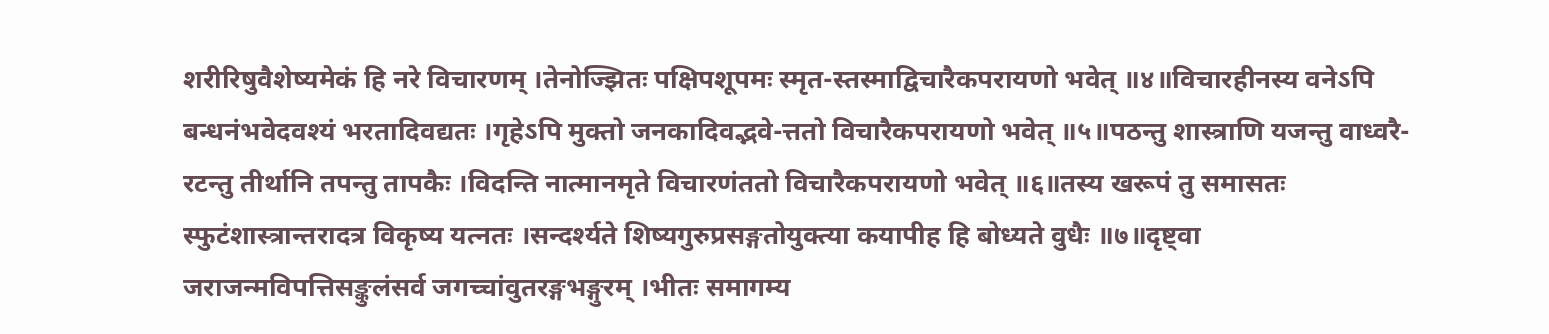शरीरिषुवैशेष्यमेकं हि नरे विचारणम् ।तेनोज्झितः पक्षिपशूपमः स्मृत-स्तस्माद्विचारैकपरायणो भवेत् ॥४॥विचारहीनस्य वनेऽपि बन्धनंभवेदवश्यं भरतादिवद्यतः ।गृहेऽपि मुक्तो जनकादिवद्भवे-त्ततो विचारैकपरायणो भवेत् ॥५॥पठन्तु शास्त्राणि यजन्तु वाध्वरै-रटन्तु तीर्थानि तपन्तु तापकैः ।विदन्ति नात्मानमृते विचारणंततो विचारैकपरायणो भवेत् ॥६॥तस्य खरूपं तु समासतः स्फुटंशास्त्रान्तरादत्र विकृष्य यत्नतः ।सन्दर्श्यते शिष्यगुरुप्रसङ्गतोयुक्त्या कयापीह हि बोध्यते वुधैः ॥७॥दृष्ट्वा जराजन्मविपत्तिसङ्कुलंसर्व जगच्चांवुतरङ्गभङ्गुरम् ।भीतः समागम्य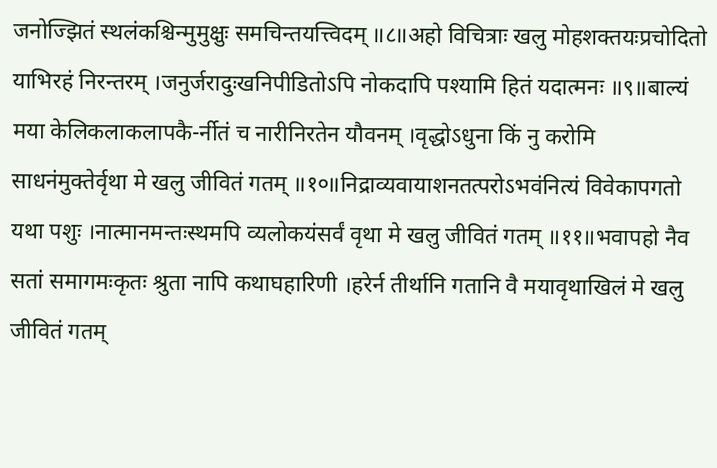जनोज्झितं स्थलंकश्चिन्मुमुक्षुः समचिन्तयत्त्विदम् ॥८॥अहो विचित्राः खलु मोहशक्तयःप्रचोदितो याभिरहं निरन्तरम् ।जनुर्जरादुःखनिपीडितोऽपि नोकदापि पश्यामि हितं यदात्मनः ॥९॥बाल्यं मया केलिकलाकलापकै-र्नीतं च नारीनिरतेन यौवनम् ।वृद्धोऽधुना किं नु करोमि साधनंमुक्तेर्वृथा मे खलु जीवितं गतम् ॥१०॥निद्राव्यवायाशनतत्परोऽभवंनित्यं विवेकापगतो यथा पशुः ।नात्मानमन्तःस्थमपि व्यलोकयंसर्वं वृथा मे खलु जीवितं गतम् ॥११॥भवापहो नैव सतां समागमःकृतः श्रुता नापि कथाघहारिणी ।हरेर्न तीर्थानि गतानि वै मयावृथाखिलं मे खलु जीवितं गतम्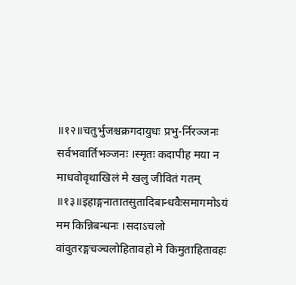॥१२॥चतुर्भुजश्चक्रगदायुधः प्रभु-र्निरञ्जनः सर्वभवार्तिभञ्जनः ।स्मृतः कदापीह मया न माधवोवृथाखिलं मे खलु जीवितं गतम् ॥१३॥इहाङ्गनातातसुतादिबान्धवैःसमागमोऽयं मम किन्निबन्धनः ।सदाऽचलो वांवुतरङ्गचञ्चलोहितावहो मे किमुताहितावहः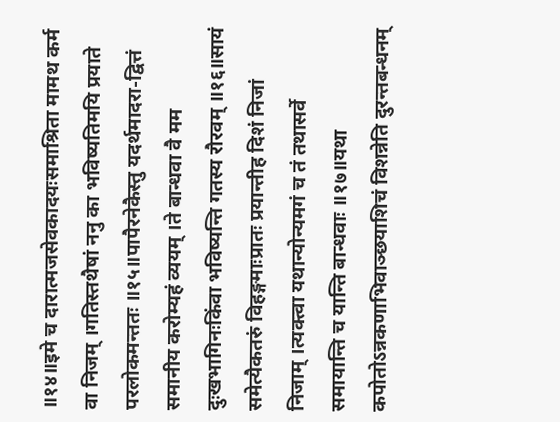॥१४॥इमे च दारात्मजसेवकादयःसमाश्रिता मामथ कर्म वा निजम् ।गतिस्तथैषां ननु का भविष्यतिमयि प्रयाते परलोकमन्ततः ॥१५॥पापैरनेकैस्तु यदर्थमादरा-द्वित्तं समानीय करोम्यहं व्ययम् ।ते बान्धवा वै मम दुःखभागिनःकिंवा भविष्यन्ति गतस्य रौरवम् ॥१६॥सायं समेत्यैकतरुं विहङ्गमाःप्रातः प्रयान्तीह दिशं निजां निजाम् ।त्यक्त्वा यथान्योन्यमगं च तं तथासर्वे समायान्ति च यान्ति बान्धवाः ॥१७॥यथा कपोतोऽन्नकणाभिवाञ्छयाशिचं विशन्नेति दुरन्तबन्धनम्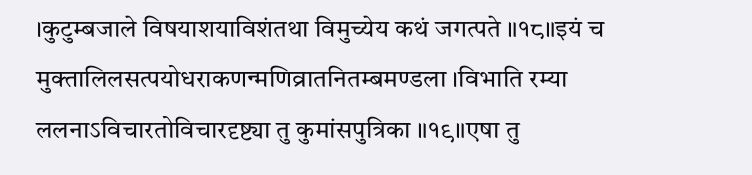।कुटुम्बजाले विषयाशयाविशंतथा विमुच्येय कथं जगत्पते ॥१८॥इयं च मुक्तालिलसत्पयोधराकणन्मणिव्रातनितम्बमण्डला ।विभाति रम्या ललनाऽविचारतोविचारदृष्ट्या तु कुमांसपुत्रिका ॥१९॥एषा तु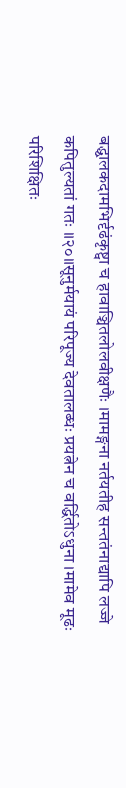बद्ध्वालकदामभिर्दृढंकृष्ट्वा च हावाञ्चितलोलवीक्षणैः ।मामङ्गना नर्तयतीह सन्ततंनाद्यापि लज्जे कपितुल्यतां गतः ॥२०॥सूनुर्मयायं परिपूज्य देवतालब्धः प्रयत्नेन च वर्द्धितोऽधुना ।मामेव मूढः परिशिक्षितः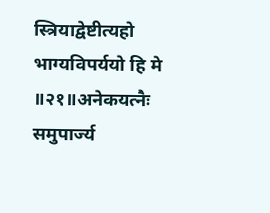स्त्रियाद्वेष्टीत्यहो भाग्यविपर्ययो हि मे ॥२१॥अनेकयत्नैः समुपार्ज्य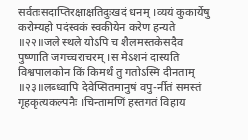सर्वतःसदाप्तिरक्षाक्षतिदुःखदं धनम् ।व्ययं कुकार्येषु करोम्यहो पदंस्वकं स्वकीयेन करेण हन्यते ॥२२॥जले स्थले योऽपि च शैलमस्तकेसदैव पुष्णाति जगच्चराचरम् ।स मेऽशनं दास्यति विश्वपालकोन किं किमर्थं तु गतोऽस्मि दीनताम् ॥२३॥लब्ध्वापि देवेप्सितमानुषं वपु-र्नीतं समस्तं गृहकृत्यकल्पनैः ।चिन्तामणिं हस्तगतं विहाय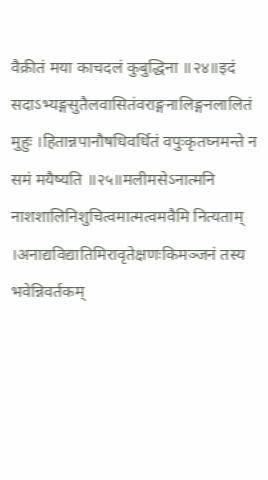वैक्रीतं मया काचदलं कुबुद्धिना ॥२४॥इदं सदाऽभ्यङ्गसुतैलवासितंवराङ्गनालिङ्गनलालितं मुहुः ।हितान्नपानौषधिवर्धितं वपुःकृतघ्नमन्ते न समं मयैष्यति ॥२५॥मलीमसेऽनात्मनि नाशशालिनिशुचित्वमात्मत्वमवैमि नित्यताम् ।अनाद्यविद्यातिमिरावृतेक्षणःकिमञ्जनं तस्य भवेन्निवर्तकम्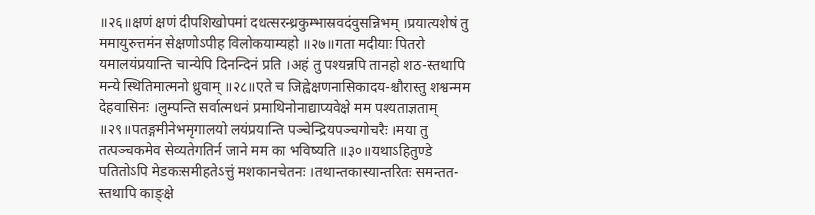॥२६॥क्षणं क्षणं दीपशिखोपमां दधत्सरन्ध्रकुम्भास्रवदंवुसन्निभम् ।प्रयात्यशेषं तु ममायुरुत्तमंन सेक्षणोऽपीह विलोकयाम्यहो ॥२७॥गता मदीयाः पितरो यमालयंप्रयान्ति चान्येपि दिनन्दिनं प्रति ।अहं तु पश्यन्नपि तानहो शठ-स्तथापि मन्ये स्थितिमात्मनो ध्रुवाम् ॥२८॥एते च जिह्वेक्षणनासिकादय-श्चौरास्तु शश्वन्मम देहवासिनः ।लुम्पन्ति सर्वात्मधनं प्रमाथिनोनाद्याप्यवेक्षे मम पश्यताज्ञताम् ॥२९॥पतङ्गमीनेभमृगालयो लयंप्रयान्ति पञ्चेन्द्रियपञ्चगोचरैः ।मया तु तत्पञ्चकमेव सेव्यतेगतिर्न जाने मम का भविष्यति ॥३०॥यथाऽहितुण्डे पतितोऽपि मेडकःसमीहतेऽत्तुं मशकानचेतनः ।तथान्तकास्यान्तरितः समन्तत-स्तथापि काङ्क्षे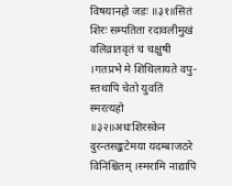विषयानहो जडः ॥३१॥सितं शिरः सम्पतिता रदावलीमुखं वलिव्रातवृतं च चक्षुषी ।गतप्रभे मे शिथिलायते वपु-स्तथापि चेतो युवतिं स्मरत्यहो ॥३२॥अधःशिरस्केन दुरन्तसङ्कटेमया यदम्बाजठरे विनिश्चितम् ।स्मरामि नाद्यापि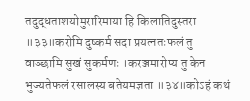तदुद्धताशयोमुरारिमाया हि किलातिदुस्तरा ॥३३॥करोमि दुष्कर्म सदा प्रयत्नतःफलं तु वाञ्छामि सुखं सुकर्मणः ।करञ्जमारोप्य तु केन भुज्यतेफलं रसालस्य बतेयमज्ञता ॥३४॥कोऽहं कथं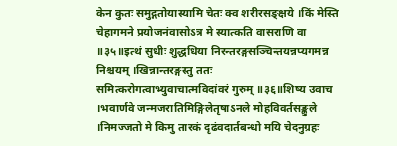केन कुतः समुद्गतोयास्यामि चेतः क्व शरीरसङ्क्षये ।किं मेस्ति चेहागमने प्रयोजनंवासोऽत्र मे स्यात्कति वासराणि वा ॥३५॥इत्थं सुधीः शुद्धधिया निरन्तरङ्गसञ्चिन्तयन्नप्यगमन्न निश्चयम् ।खिन्नान्तरङ्गस्तु ततः समित्करोगत्वाभ्युवाचात्मविदांवरं गुरुम् ॥३६॥शिष्य उवाच ।भवार्णवे जन्मजरातिमिङ्गिलेतृषाऽनले मोहविवर्तसङ्कुले ।निमज्जतो मे किमु तारकं दृढंवदार्तबन्धो मयि चेदनुग्रहः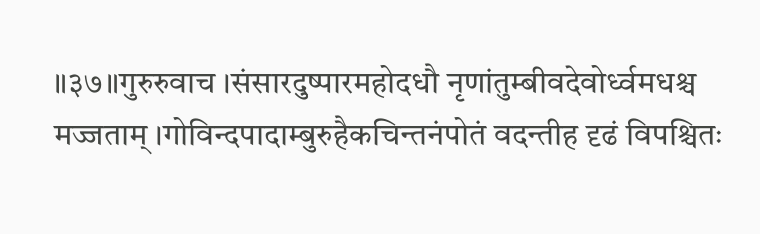॥३७॥गुरुरुवाच ।संसारदुष्पारमहोदधौ नृणांतुम्बीवदेवोर्ध्वमधश्च मज्जताम् ।गोविन्दपादाम्बुरुहैकचिन्तनंपोतं वदन्तीह दृढं विपश्चितः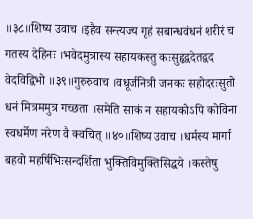॥३८॥शिष्य उवाच ।इहैव सन्त्यज्य गृहं सबान्धवंधनं शरीरं च गतस्य देहिनः ।भवेदमुत्रास्य सहायकस्तु कःसुहृद्वदेतद्वद वेदविद्विभो ॥३९॥गुरुरुवाच ।वधूर्जनित्री जनकः सहोदरःसुतो धनं मित्रममुत्र गच्छता ।समेति साकं न सहायकोऽपि कोविना स्वधर्मेण नरेण वै क्वचित् ॥४०॥शिष्य उवाच ।धर्मस्य मार्गा बहवो महर्षिभिःसन्दर्शिता भुक्तिविमुक्तिसिद्धये ।कस्तेषु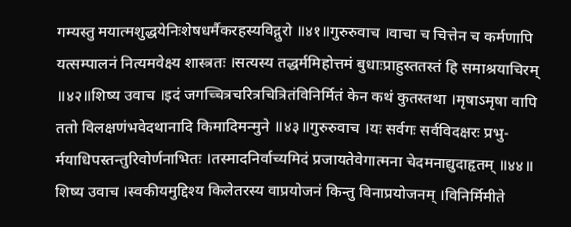गम्यस्तु मयात्मशुद्धयेनिःशेषधर्मैकरहस्यविद्गुरो ॥४१॥गुरुरुवाच ।वाचा च चित्तेन च कर्मणापि यत्सम्पालनं नित्यमवेक्ष्य शास्त्रतः ।सत्यस्य तद्धर्ममिहोत्तमं बुधाःप्राहुस्ततस्तं हि समाश्रयाचिरम् ॥४२॥शिष्य उवाच ।इदं जगच्चित्रचरित्रचित्रितंविनिर्मितं केन कथं कुतस्तथा ।मृषाऽमृषा वापि ततो विलक्षणंभवेदथानादि किमादिमन्मुने ॥४३॥गुरुरुवाच ।यः सर्वगः सर्वविदक्षरः प्रभु-र्मयाधिपस्तन्तुरिवोर्णनाभितः ।तस्मादनिर्वाच्यमिदं प्रजायतेवेगात्मना चेदमनाद्युदाहृतम् ॥४४॥ शिष्य उवाच ।स्वकीयमुद्दिश्य किलेतरस्य वाप्रयोजनं किन्तु विनाप्रयोजनम् ।विनिर्मिमीते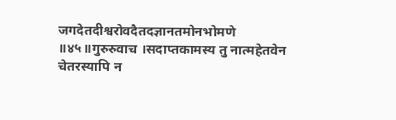जगदेतदीश्वरोवदैतदज्ञानतमोनभोमणे ॥४५॥गुरुरुवाच ।सदाप्तकामस्य तु नात्महेतवेन चेतरस्यापि न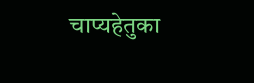चाप्यहेतुका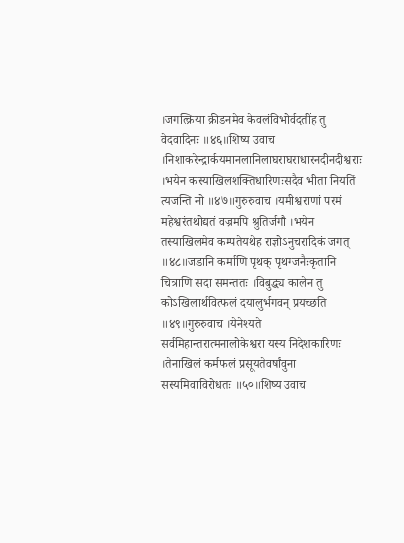।जगत्क्रिया क्रीडनमेव केवलंविभोर्वदतींह तु वेदवादिनः ॥४६॥शिष्य उवाच ।निशाकरेन्द्रार्कयमानलानिलाघराघराधारनदीनदीश्वराः ।भयेन कस्याखिलशक्तिधारिणःसदैव भीता नियतिं त्यजन्ति नो ॥४७॥गुरुरुवाच ।यमीश्वराणां परमं महेश्वरंतथोद्यतं वज्रमपि श्रुतिर्जगौ ।भयेन तस्याखिलमेव कम्पतेयथेह राज्ञोऽनुचरादिकं जगत् ॥४८॥जडानि कर्माणि पृथक् पृथग्जनैःकृतानि चित्राणि सदा समन्ततः ।विबुद्ध्य कालेन तु कोऽखिलार्थवित्फलं दयालुर्भगवन् प्रयच्छति ॥४९॥गुरुरुवाच ।येनेश्यते सर्वमिहान्तरात्मनालोकेश्वरा यस्य निदेशकारिणः ।तेनाखिलं कर्मफलं प्रसूयतेवर्षांवुना सस्यमिवाविरोधतः ॥५०॥शिष्य उवाच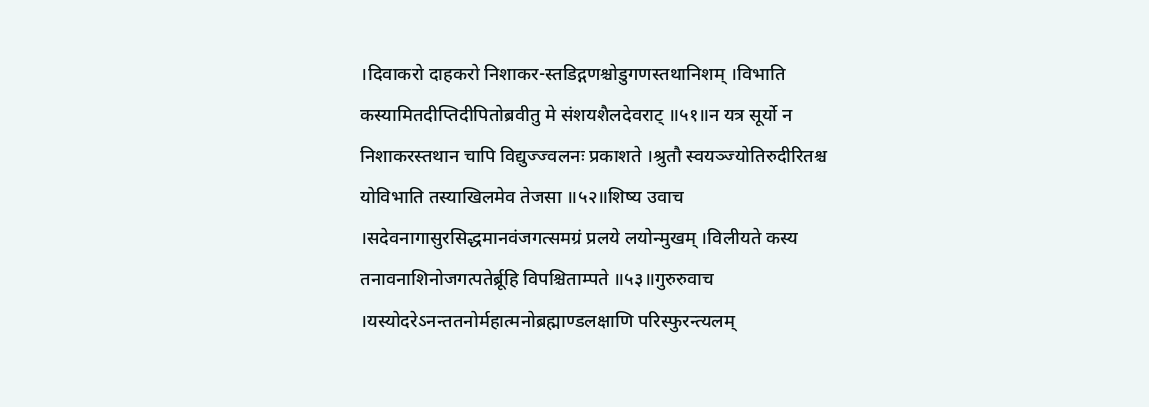।दिवाकरो दाहकरो निशाकर-स्तडिद्गणश्चोडुगणस्तथानिशम् ।विभाति कस्यामितदीप्तिदीपितोब्रवीतु मे संशयशैलदेवराट् ॥५१॥न यत्र सूर्यो न निशाकरस्तथान चापि विद्युज्ज्वलनः प्रकाशते ।श्रुतौ स्वयञ्ज्योतिरुदीरितश्च योविभाति तस्याखिलमेव तेजसा ॥५२॥शिष्य उवाच ।सदेवनागासुरसिद्धमानवंजगत्समग्रं प्रलये लयोन्मुखम् ।विलीयते कस्य तनावनाशिनोजगत्पतेर्ब्रूहि विपश्चिताम्पते ॥५३॥गुरुरुवाच ।यस्योदरेऽनन्ततनोर्महात्मनोब्रह्माण्डलक्षाणि परिस्फुरन्त्यलम्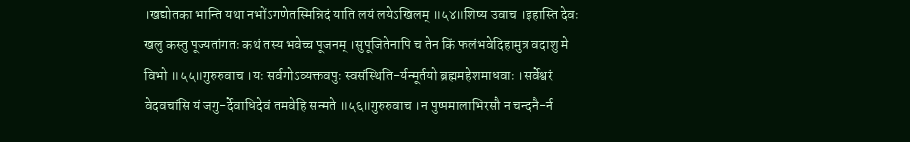।खद्योतका भान्ति यथा नभोंऽगणेतस्मिन्निदं याति लयं लयेऽखिलम् ॥५४॥शिष्य उवाच ।इहास्ति देवः खलु कस्तु पूज्यतांगतः कथं तस्य भवेच्च पूजनम् ।सुपूजितेनापि च तेन किं फलंभवेदिहामुत्र वदाशु मे विभो ॥५५॥गुरुरुवाच ।यः सर्वगोऽव्यक्तवपुः स्वसंस्थिति-र्यन्मूर्तयो ब्रह्ममहेशमाधवाः ।सर्वेश्वरं वेदवचांसि यं जगु-र्देवाधिदेवं तमवेहि सन्मते ॥५६॥गुरुरुवाच ।न पुष्पमालाभिरसौ न चन्दनै-र्न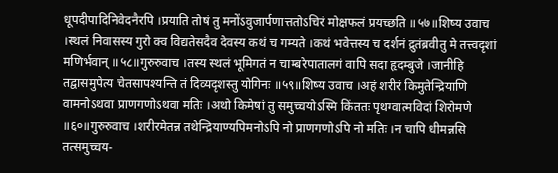धूपदीपादिनिवेदनैरपि ।प्रयाति तोषं तु मनोंऽवुजार्पणात्ततोऽचिरं मोक्षफलं प्रयच्छति ॥५७॥शिष्य उवाच ।स्थलं निवासस्य गुरो क्व विद्यतेसदैव देवस्य कथं च गम्यते ।कथं भवेत्तस्य च दर्शनं द्रुतंब्रवीतु मे तत्त्वदृशां मणिर्भवान् ॥५८॥गुरुरुवाच ।तस्य स्थलं भूमिगतं न चाम्बरेपातालगं वापि सदा हृदम्बुजे ।जानीहि तद्वासमुपेत्य चेतसापश्यन्ति तं दिव्यदृशस्तु योगिनः ॥५९॥शिष्य उवाच ।अहं शरीरं किमुतेन्द्रियाणि वामनोऽथवा प्राणगणोऽथवा मतिः ।अथो किमेषां तु समुच्चयोऽस्मि किंततः पृथग्वात्मविदां शिरोमणे ॥६०॥गुरुरुवाच ।शरीरमेतन्न तथेन्द्रियाण्यपिमनोऽपि नो प्राणगणोऽपि नो मतिः ।न चापि धीमन्नसि तत्समुच्चय-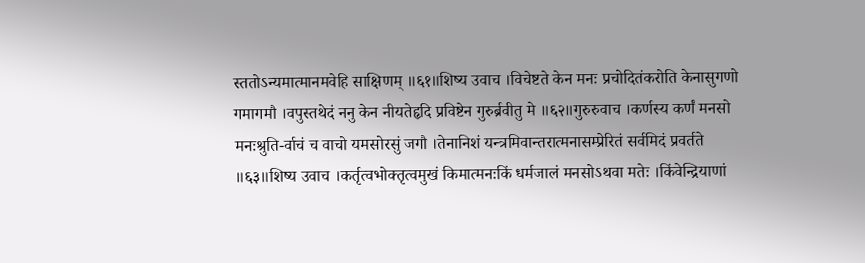स्ततोऽन्यमात्मानमवेहि साक्षिणम् ॥६१॥शिष्य उवाच ।विचेष्टते केन मनः प्रचोदितंकरोति केनासुगणो गमागमौ ।वपुस्तथेदं ननु केन नीयतेहृदि प्रविष्टेन गुरुर्ब्रवीतु मे ॥६२॥गुरुरुवाच ।कर्णस्य कर्णं मनसो मनःश्रुति-र्वाचं च वाचो यमसोरसुं जगौ ।तेनानिशं यन्त्रमिवान्तरात्मनासम्प्रेरितं सर्वमिदं प्रवर्तते ॥६३॥शिष्य उवाच ।कर्तृत्वभोक्तृत्वमुखं किमात्मनःकिं धर्मजालं मनसोऽथवा मतेः ।किंवेन्द्रियाणां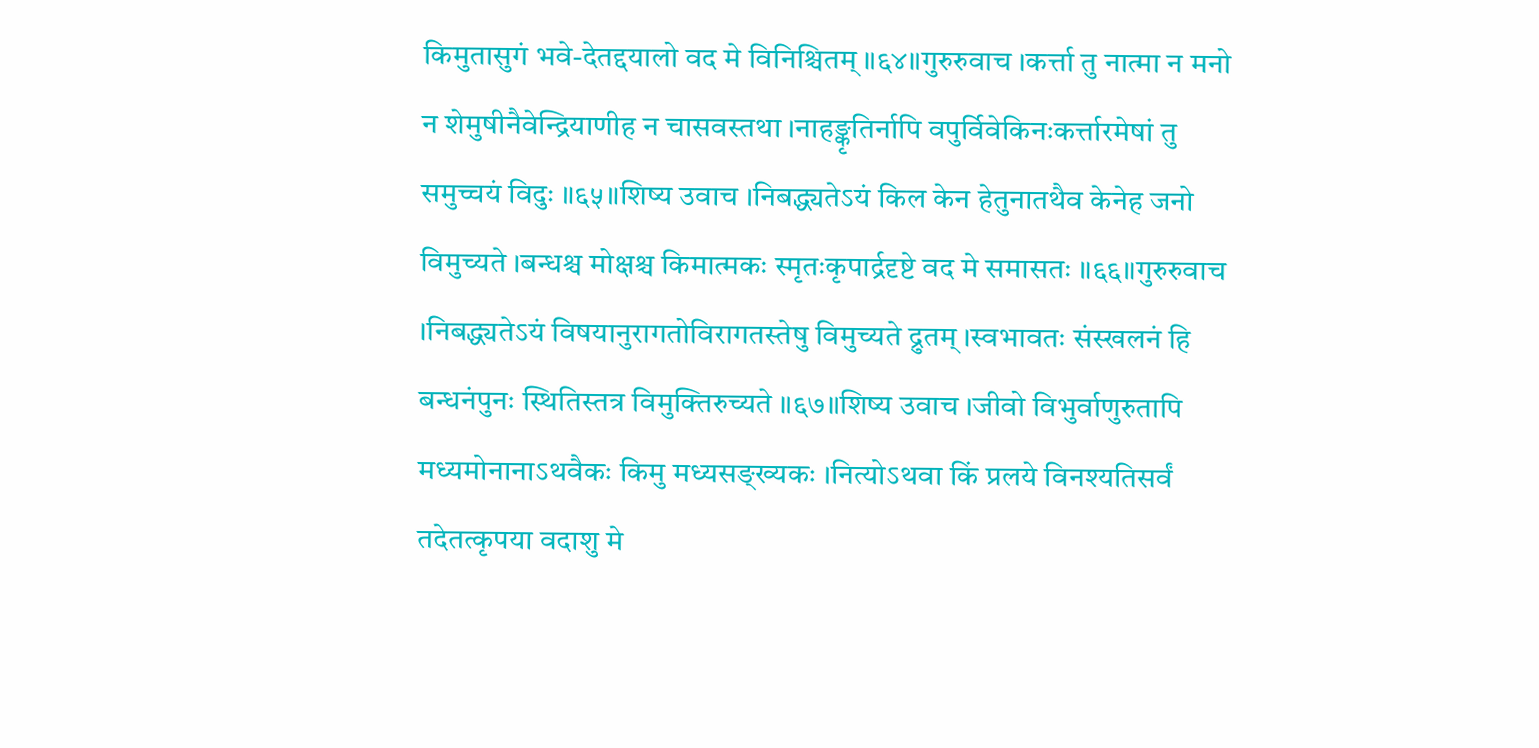किमुतासुगं भवे-देतद्दयालो वद मे विनिश्चितम् ॥६४॥गुरुरुवाच ।कर्त्ता तु नात्मा न मनो न शेमुषीनैवेन्द्रियाणीह न चासवस्तथा ।नाहङ्कृतिर्नापि वपुर्विवेकिनःकर्त्तारमेषां तु समुच्चयं विदुः ॥६५॥शिष्य उवाच ।निबद्ध्यतेऽयं किल केन हेतुनातथैव केनेह जनो विमुच्यते ।बन्धश्च मोक्षश्च किमात्मकः स्मृतःकृपार्द्रदृष्टे वद मे समासतः ॥६६॥गुरुरुवाच ।निबद्ध्यतेऽयं विषयानुरागतोविरागतस्तेषु विमुच्यते द्रुतम् ।स्वभावतः संस्खलनं हि बन्धनंपुनः स्थितिस्तत्र विमुक्तिरुच्यते ॥६७॥शिष्य उवाच ।जीवो विभुर्वाणुरुतापि मध्यमोनानाऽथवैकः किमु मध्यसङ्ख्यकः ।नित्योऽथवा किं प्रलये विनश्यतिसर्वं तदेतत्कृपया वदाशु मे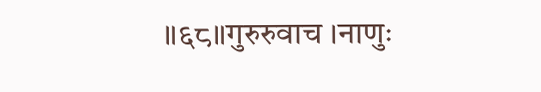॥६८॥गुरुरुवाच ।नाणुः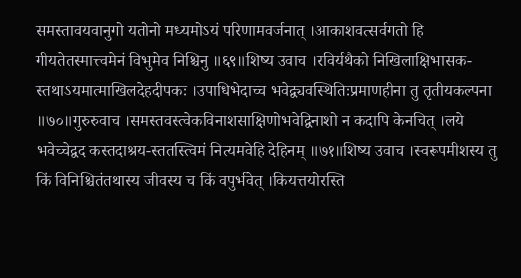समस्तावयवानुगो यतोनो मध्यमोऽयं परिणामवर्जनात् ।आकाशवत्सर्वगतो हि गीयतेतस्मात्त्वमेनं विभुमेव निश्चिनु ॥६९॥शिष्य उवाच ।रविर्यथैको निखिलाक्षिभासक-स्तथाऽयमात्माखिलदेहदीपकः ।उपाधिभेदाच्च भवेद्व्यवस्थितिःप्रमाणहीना तु तृतीयकल्पना ॥७०॥गुरुरुवाच ।समस्तवस्त्वेकविनाशसाक्षिणोभवेद्विनाशो न कदापि केनचित् ।लये भवेच्चेद्वद कस्तदाश्रय-स्ततस्त्विमं नित्यमवेहि देहिनम् ॥७१॥शिष्य उवाच ।स्वरूपमीशस्य तु किं विनिश्चितंतथास्य जीवस्य च किं वपुर्भवेत् ।कियत्तयोरस्ति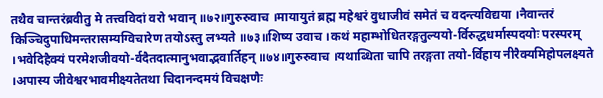तथैव चान्तरंब्रवीतु मे तत्त्वविदां वरो भवान् ॥७२॥गुरुरुवाच ।मायायुतं ब्रह्म महेश्वरं वुधाजीवं समेतं च वदन्त्यविद्यया ।नैवान्तरं किञ्चिदुपाधिमन्तरासम्यग्विचारेण तयोऽस्तु लभ्यते ॥७३॥शिष्य उवाच ।कथं महाम्भोधितरङ्गतुल्ययो-र्विरुद्धधर्मास्पदयोः परस्परम् ।भवेदिहैक्यं परमेशजीवयो-र्वदैतदात्मानुभवाद्भवार्तिहन् ॥७४॥गुरुरुवाच ।यथाब्धिता चापि तरङ्गता तयो-र्विहाय नीरैक्यमिहोपलक्ष्यते ।अपास्य जीवेश्वरभावमीक्ष्यतेतथा चिदानन्दमयं विचक्षणैः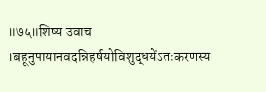॥७५॥शिष्य उवाच ।बहूनुपायानवदन्निहर्षयोविशुद्धयेंऽतःकरणस्य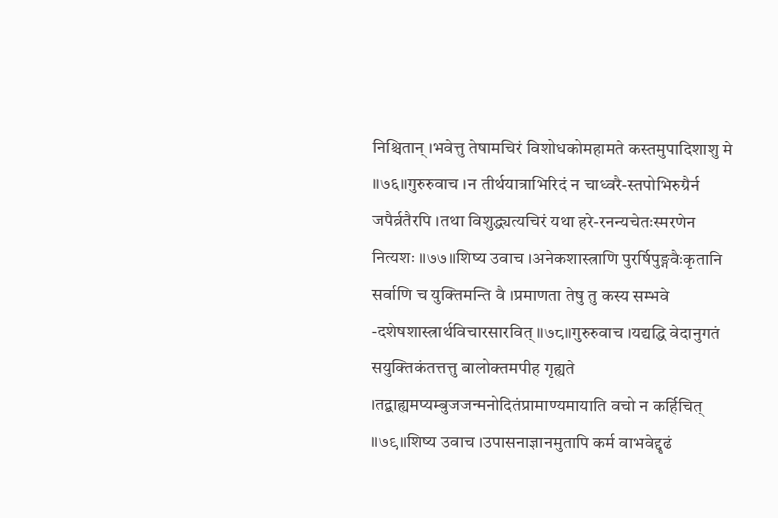निश्चितान् ।भवेत्तु तेषामचिरं विशोधकोमहामते कस्तमुपादिशाशु मे ॥७६॥गुरुरुवाच ।न तीर्थयात्राभिरिदं न चाध्वरै-स्तपोभिरुग्रैर्न जपैर्व्रतैरपि ।तथा विशुद्ध्यत्यचिरं यथा हरे-रनन्यचेतःस्मरणेन नित्यशः ॥७७॥शिष्य उवाच ।अनेकशास्त्राणि पुरर्षिपुङ्गवैःकृतानि सर्वाणि च युक्तिमन्ति वै ।प्रमाणता तेषु तु कस्य सम्भवे -दशेषशास्त्रार्थविचारसारवित् ॥७८॥गुरुरुवाच ।यद्यद्धि वेदानुगतं सयुक्तिकंतत्तत्तु बालोक्तमपीह गृह्यते ।तद्बाह्यमप्यम्बुजजन्मनोदितंप्रामाण्यमायाति वचो न कर्हिचित् ॥७९॥शिष्य उवाच ।उपासनाज्ञानमुतापि कर्म वाभवेद्दृढं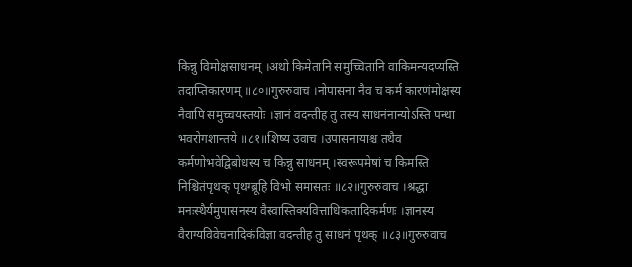किन्नु विमोक्षसाधनम् ।अथो किमेतानि समुच्चितानि वाकिमन्यदप्यस्ति तदाप्तिकारणम् ॥८०॥गुरुरुवाच ।नोपासना नैव च कर्म कारणंमोक्षस्य नैवापि समुच्चयस्तयोः ।ज्ञानं वदन्तीह तु तस्य साधनंनान्योऽस्ति पन्था भवरोगशान्तये ॥८१॥शिष्य उवाच ।उपासनायाश्च तथैव कर्मणोभवेद्विबोधस्य च किन्नु साधनम् ।स्वरूपमेषां च किमस्ति निश्चितंपृथक् पृथग्ब्रूहि विभो समासतः ॥८२॥गुरुरुवाच ।श्रद्धा मनःस्थैर्यमुपासनस्य वैस्वास्तिक्यवित्ताधिकतादिकर्मणः ।ज्ञानस्य वैराग्यविवेचनादिकंविज्ञा वदन्तीह तु साधनं पृथक् ॥८३॥गुरुरुवाच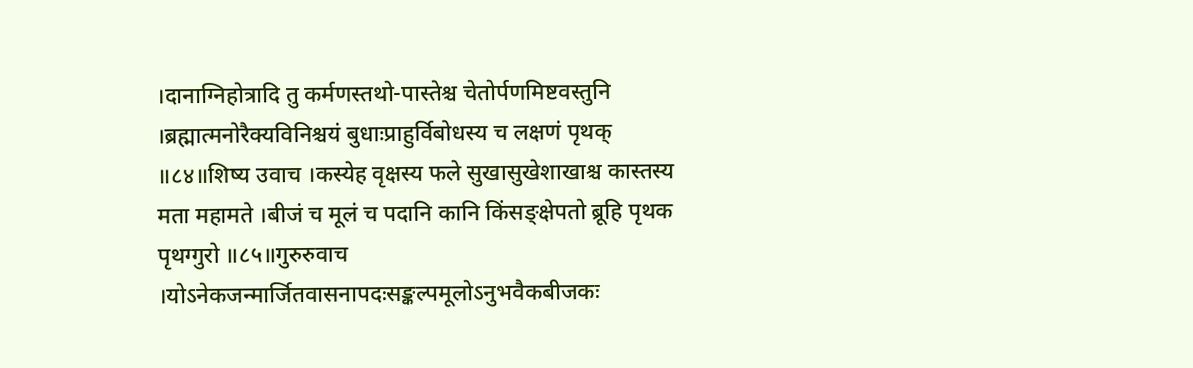।दानाग्निहोत्रादि तु कर्मणस्तथो-पास्तेश्च चेतोर्पणमिष्टवस्तुनि ।ब्रह्मात्मनोरैक्यविनिश्चयं बुधाःप्राहुर्विबोधस्य च लक्षणं पृथक् ॥८४॥शिष्य उवाच ।कस्येह वृक्षस्य फले सुखासुखेशाखाश्च कास्तस्य मता महामते ।बीजं च मूलं च पदानि कानि किंसङ्क्षेपतो ब्रूहि पृथक पृथग्गुरो ॥८५॥गुरुरुवाच ।योऽनेकजन्मार्जितवासनापदःसङ्कल्पमूलोऽनुभवैकबीजकः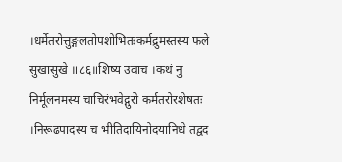।धर्मेतरोत्तुङ्गलतोपशोभितःकर्मद्रुमस्तस्य फले सुखासुखे ॥८६॥शिष्य उवाच ।कथं नु निर्मूलनमस्य चाचिरंभवेद्गुरो कर्मतरोरशेषतः ।निरूढपादस्य च भीतिदायिनोदयानिधे तद्वद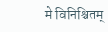मे विनिश्चितम्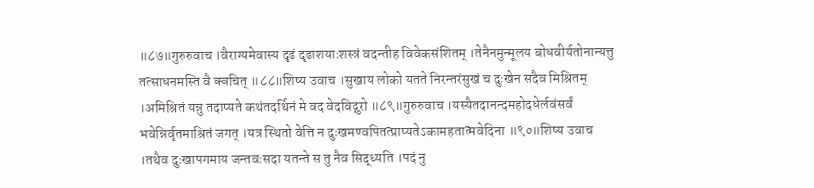॥८७॥गुरुरुवाच ।वैराग्यमेवास्य दृढं दृढाशयाःशस्त्रं वदन्तीह विवेकसंशितम् ।तेनैनमुन्मूलय बोधवीर्यतोनान्यत्तु तत्साधनमस्ति वै क्वचित् ॥८८॥शिष्य उवाच ।सुखाय लोको यतते निरन्तरंसुखं च दुःखेन सदैव मिश्रितम् ।अमिश्रितं यन्नु तदाप्यते कथंतदर्थिनं मे वद वेदविद्गुरो ॥८९॥गुरुरुवाच ।यस्यैतदानन्दमहोदधेर्लवंसर्वं भवेन्निर्वृतमाश्रितं जगत् ।यत्र स्थितो वेत्ति न दुःखमण्वपितत्प्राप्यतेऽकामहतात्मवेदिना ॥९०॥शिष्य उवाच ।तथैव दुःखापगमाय जन्तवःसदा यतन्ते स तु नैव सिद्ध्यति ।पदं नु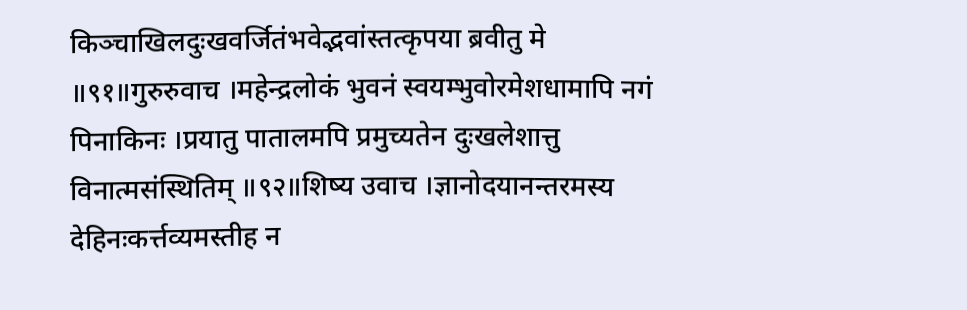किञ्चाखिलदुःखवर्जितंभवेद्भवांस्तत्कृपया ब्रवीतु मे ॥९१॥गुरुरुवाच ।महेन्द्रलोकं भुवनं स्वयम्भुवोरमेशधामापि नगं पिनाकिनः ।प्रयातु पातालमपि प्रमुच्यतेन दुःखलेशात्तु विनात्मसंस्थितिम् ॥९२॥शिष्य उवाच ।ज्ञानोदयानन्तरमस्य देहिनःकर्त्तव्यमस्तीह न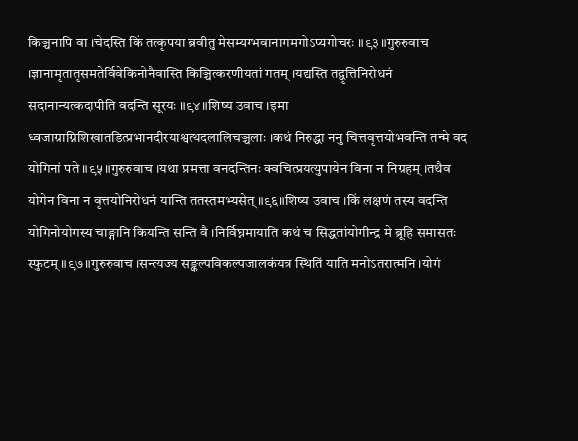किञ्चनापि वा ।चेदस्ति किं तत्कृपया ब्रवीतु मेसम्यग्भवानागमगोऽप्यगोचरः ॥९३॥गुरुरुवाच ।ज्ञानामृतातृसमतेर्विवेकिनोनैवास्ति किञ्चित्करणीयतां गतम् ।यद्यस्ति तद्वृत्तिनिरोधनं सदानान्यत्कदापीति वदन्ति सूरयः ॥९४॥शिष्य उवाच ।इमा ध्वजाग्राग्निशिखातडित्प्रभानदीरयाश्वत्थदलालिचञ्चलाः ।कथं निरुद्धा ननु चित्तवृत्तयोभवन्ति तन्मे वद योगिनां पते ॥९५॥गुरुरुवाच ।यथा प्रमत्ता वनदन्तिनः क्वचित्प्रयत्युपायेन विना न निग्रहम् ।तथैव योगेन विना न वृत्तयोनिरोधनं यान्ति ततस्तमभ्यसेत् ॥९६॥शिष्य उवाच ।किं लक्षणं तस्य वदन्ति योगिनोयोगस्य चाङ्गानि कियन्ति सन्ति वै ।निर्विघ्नमायाति कथं च सिद्धतांयोगीन्द्र मे ब्रूहि समासतः स्फुटम् ॥९७॥गुरुरुवाच ।सन्त्यज्य सङ्कल्पविकल्पजालकंयत्र स्थितिं याति मनोऽतरात्मनि ।योगं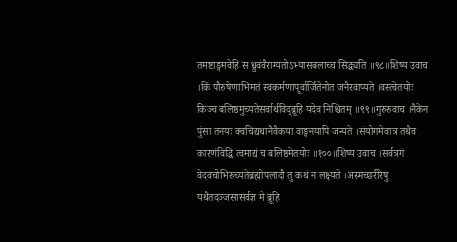तमष्टाङ्गमवेहि स ध्रुवंवैराग्यतोऽभ्यासबलाच्च सिद्ध्यति ॥९८॥शिष्य उवाच ।किं पौरुषेणाभिमतं स्वकर्मणापूर्वार्जितेनोत जनैरवाप्यते ।वस्त्वेतयोः किञ्च बलिष्ठमुच्यतेसर्वार्थविद्ब्रूहि यदेव निश्चितम् ॥९९॥गुरुरुवाच ।नैकेन पुंसा तनयः क्वचिद्यथानैवैकया वाङ्गनयापि जन्यते ।संयोगमेवात्र तथैव कारणंविद्धि त्वमाद्यं च बलिष्ठमेतयोः ॥१००॥शिष्य उवाच ।सर्वत्रगं वेदवचोभिरुच्यतेब्रह्मोपलादौ तु कथं न लक्ष्यते ।अस्मच्छरीरेषु यथैतदञ्जसासर्वज्ञ मे ब्रूहि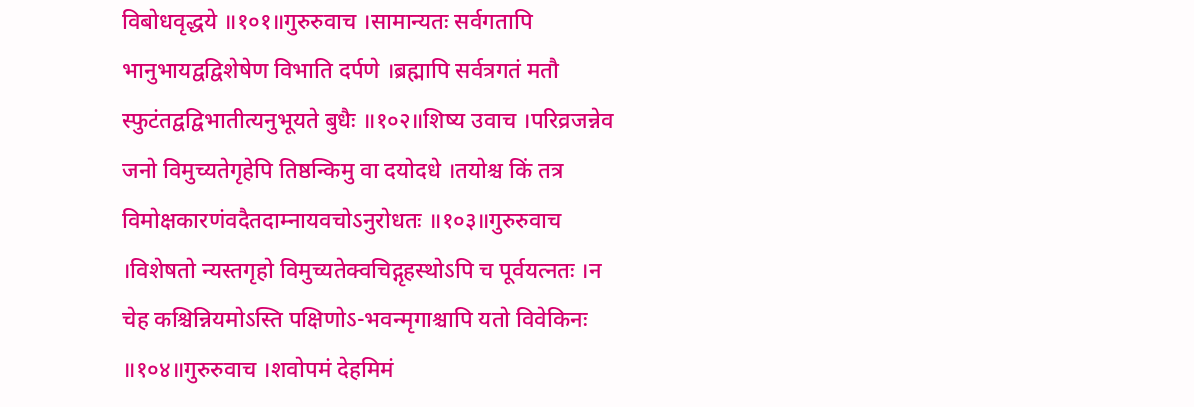विबोधवृद्धये ॥१०१॥गुरुरुवाच ।सामान्यतः सर्वगतापि भानुभायद्वद्विशेषेण विभाति दर्पणे ।ब्रह्मापि सर्वत्रगतं मतौ स्फुटंतद्वद्विभातीत्यनुभूयते बुधैः ॥१०२॥शिष्य उवाच ।परिव्रजन्नेव जनो विमुच्यतेगृहेपि तिष्ठन्किमु वा दयोदधे ।तयोश्च किं तत्र विमोक्षकारणंवदैतदाम्नायवचोऽनुरोधतः ॥१०३॥गुरुरुवाच ।विशेषतो न्यस्तगृहो विमुच्यतेक्वचिद्गृहस्थोऽपि च पूर्वयत्नतः ।न चेह कश्चिन्नियमोऽस्ति पक्षिणोऽ-भवन्मृगाश्चापि यतो विवेकिनः ॥१०४॥गुरुरुवाच ।शवोपमं देहमिमं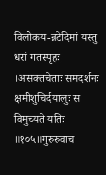विलोकय-न्नटेदिमां यस्तु धरां गतस्पृहः ।असक्तचेताः समदर्शनः क्षमीशुचिर्दयालुः स विमुच्यते यतिः ॥१०५॥गुरुरुवाच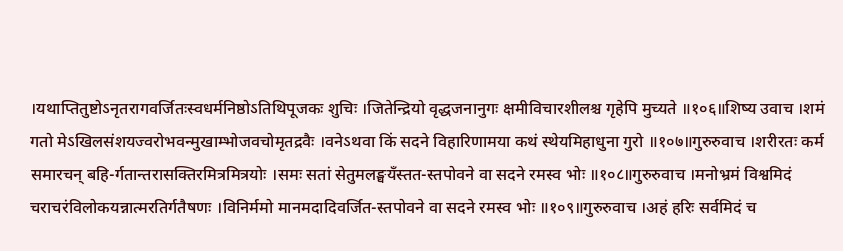।यथाप्तितुष्टोऽनृतरागवर्जितःस्वधर्मनिष्ठोऽतिथिपूजकः शुचिः ।जितेन्द्रियो वृद्धजनानुगः क्षमीविचारशीलश्च गृहेपि मुच्यते ॥१०६॥शिष्य उवाच ।शमं गतो मेऽखिलसंशयज्वरोभवन्मुखाम्भोजवचोमृतद्रवैः ।वनेऽथवा किं सदने विहारिणामया कथं स्थेयमिहाधुना गुरो ॥१०७॥गुरुरुवाच ।शरीरतः कर्म समारचन् बहि-र्गतान्तरासक्तिरमित्रमित्रयोः ।समः सतां सेतुमलङ्घयँस्तत-स्तपोवने वा सदने रमस्व भोः ॥१०८॥गुरुरुवाच ।मनोभ्रमं विश्वमिदं चराचरंविलोकयन्नात्मरतिर्गतैषणः ।विनिर्ममो मानमदादिवर्जित-स्तपोवने वा सदने रमस्व भोः ॥१०९॥गुरुरुवाच ।अहं हरिः सर्वमिदं च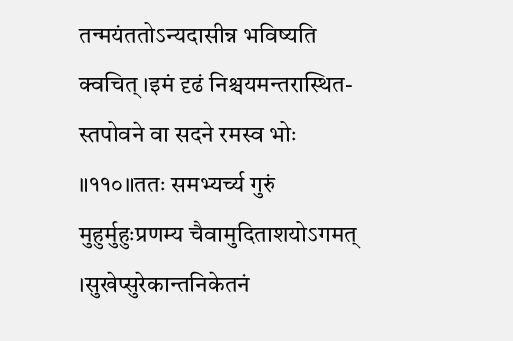तन्मयंततोऽन्यदासीन्न भविष्यति क्वचित् ।इमं दृढं निश्चयमन्तरास्थित-स्तपोवने वा सदने रमस्व भोः ॥११०॥ततः समभ्यर्च्य गुरुं मुहुर्मुहुःप्रणम्य चैवामुदिताशयोऽगमत् ।सुखेप्सुरेकान्तनिकेतनं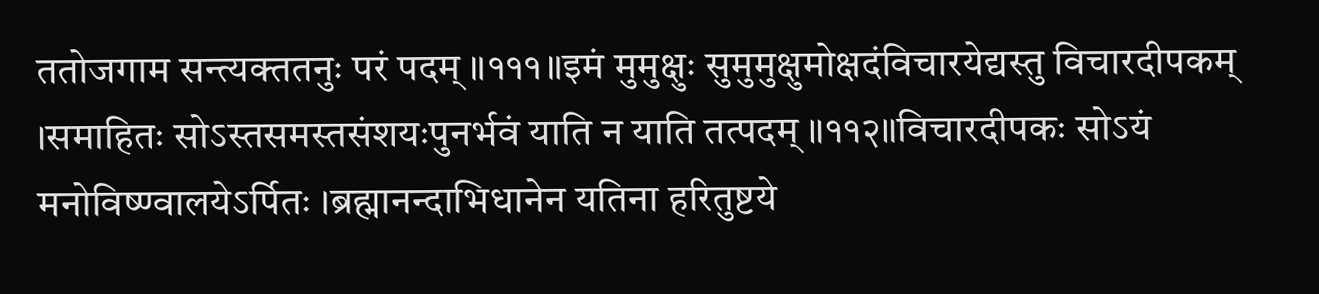ततोजगाम सन्त्यक्ततनुः परं पदम् ॥१११॥इमं मुमुक्षुः सुमुमुक्षुमोक्षदंविचारयेद्यस्तु विचारदीपकम् ।समाहितः सोऽस्तसमस्तसंशयःपुनर्भवं याति न याति तत्पदम् ॥११२॥विचारदीपकः सोऽयं मनोविष्ण्वालयेऽर्पितः ।ब्रह्मानन्दाभिधानेन यतिना हरितुष्टये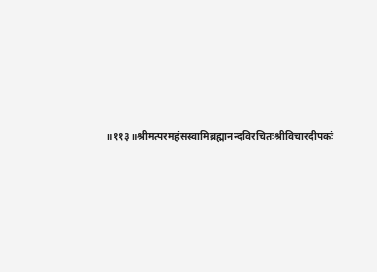॥११३॥श्रीमत्परमहंसस्वामिब्रह्मानन्दविरचितःश्रीविचारदीपकःं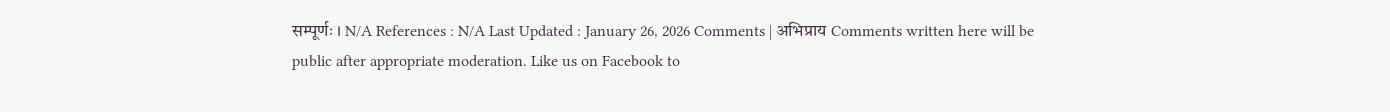सम्पूर्णः । N/A References : N/A Last Updated : January 26, 2026 Comments | अभिप्राय Comments written here will be public after appropriate moderation. Like us on Facebook to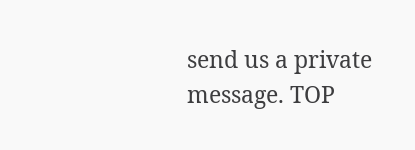send us a private message. TOP